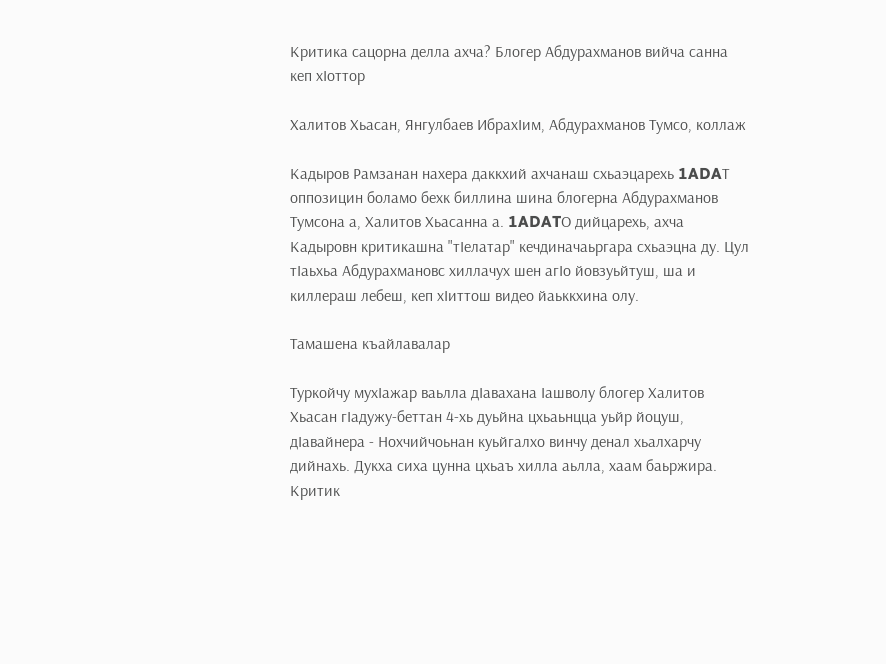Критика сацорна делла ахча? Блогер Абдурахманов вийча санна кеп хIоттор

Халитов Хьасан, Янгулбаев ИбрахIим, Абдурахманов Тумсо, коллаж

Кадыров Рамзанан нахера даккхий ахчанаш схьаэцарехь 1ADAТ оппозицин боламо бехк биллина шина блогерна Абдурахманов Тумсона а, Халитов Хьасанна а. 1ADATО дийцарехь, ахча Кадыровн критикашна "тIелатар" кечдиначаьргара схьаэцна ду. Цул тIаьхьа Абдурахмановс хиллачух шен агIо йовзуьйтуш, ша и киллераш лебеш, кеп хIиттош видео йаьккхина олу.

Тамашена къайлавалар

Туркойчу мухIажар ваьлла дIавахана Iашволу блогер Халитов Хьасан гIадужу-беттан 4-хь дуьйна цхьаьнцца уьйр йоцуш, дIавайнера - Нохчийчоьнан куьйгалхо винчу денал хьалхарчу дийнахь. Дукха сиха цунна цхьаъ хилла аьлла, хаам баьржира. Критик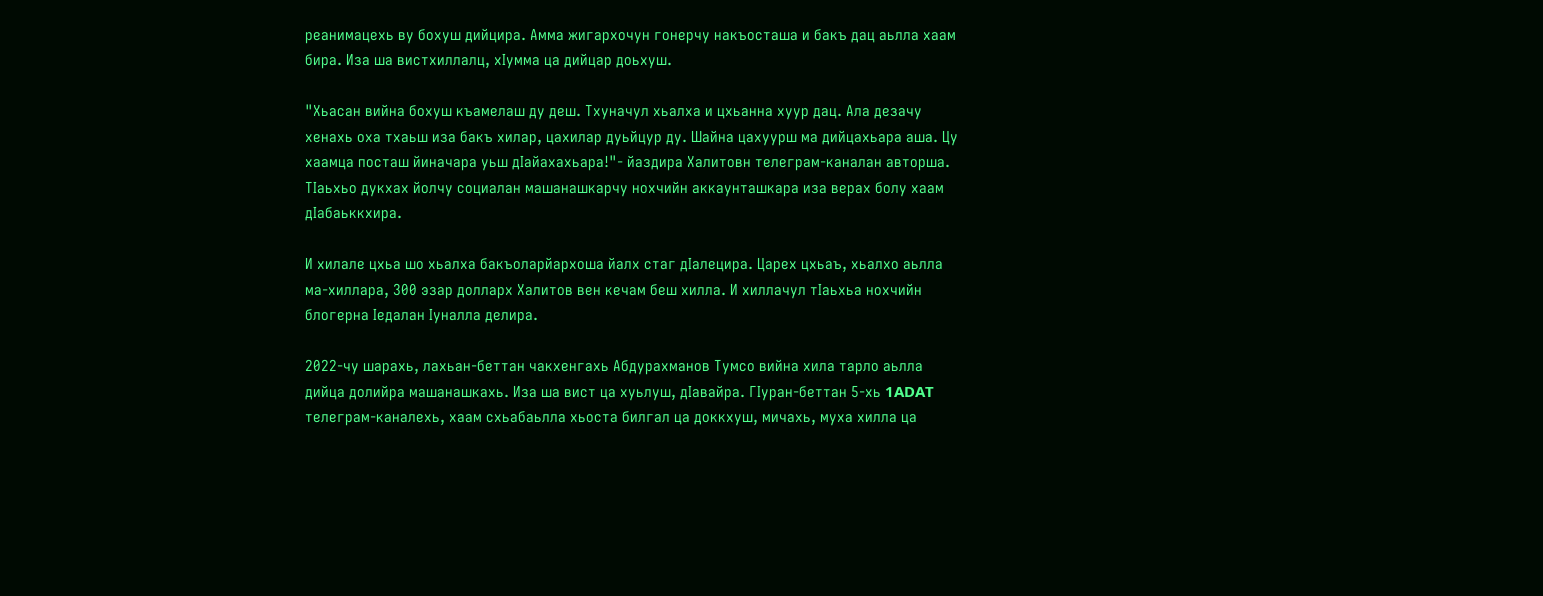реанимацехь ву бохуш дийцира. Амма жигархочун гонерчу накъосташа и бакъ дац аьлла хаам бира. Иза ша вистхиллалц, хIумма ца дийцар доьхуш.

"Хьасан вийна бохуш къамелаш ду деш. Тхуначул хьалха и цхьанна хуур дац. Ала дезачу хенахь оха тхаьш иза бакъ хилар, цахилар дуьйцур ду. Шайна цахуурш ма дийцахьара аша. Цу хаамца посташ йиначара уьш дIайахахьара!"- йаздира Халитовн телеграм-каналан авторша. ТIаьхьо дукхах йолчу социалан машанашкарчу нохчийн аккаунташкара иза верах болу хаам дIабаьккхира.

И хилале цхьа шо хьалха бакъоларйархоша йалх стаг дIалецира. Царех цхьаъ, хьалхо аьлла ма-хиллара, 300 эзар долларх Халитов вен кечам беш хилла. И хиллачул тIаьхьа нохчийн блогерна Iедалан Iуналла делира.

2022-чу шарахь, лахьан-беттан чакхенгахь Абдурахманов Тумсо вийна хила тарло аьлла дийца долийра машанашкахь. Иза ша вист ца хуьлуш, дIавайра. ГIуран-беттан 5-хь 1ADAT телеграм-каналехь, хаам схьабаьлла хьоста билгал ца доккхуш, мичахь, муха хилла ца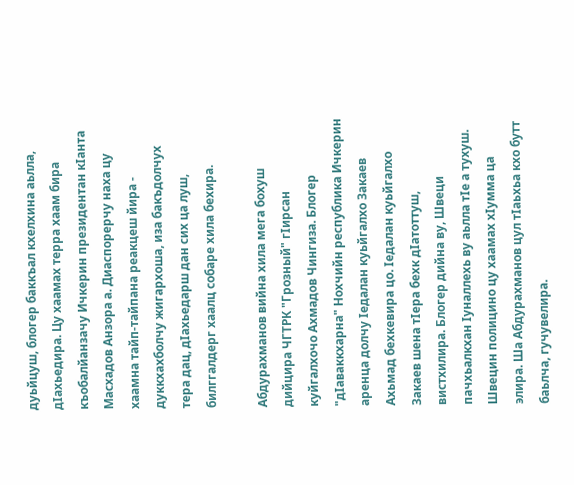дуьйцуш, блогер баккъал кхелхина аьлла, дIахьедира. Цу хаамах терра хаам бира къобалйанзачу Ичкерин президентан кIанта Масхадов Анзора а. Диаспорерчу наха цу хаамна тайп-тайпана реакцеш йира - дуккхахболчу жигархоша, иза бакъдолчух тера дац, дIахьедарш дан сих ца луш, билггалдерг хаалц собаре хила бехира.

Абдурахманов вийна хила мега бохуш дийцира ЧГТРК "Грозный" гIирсан куйгалхочо Ахмадов Чингиза. Блогер "дIаваккхарна" Нохчийн республика Ичкерин аренца долчу Iедалан куьйгалхо Закаев Ахьмад бехкевира цо. Iедалан куьйгалхо Закаев шена тIера бехк дIатоттуш, вистхилира. Блогер дийна ву, Швеци пачхьалкхан Iуналлехь ву аьлла тIе а тухуш. Швецин полицино цу хаамах хIумма ца элира. Ша Абдурахманов цул тIаьхьа кхо бутт баьлча, гучувелира.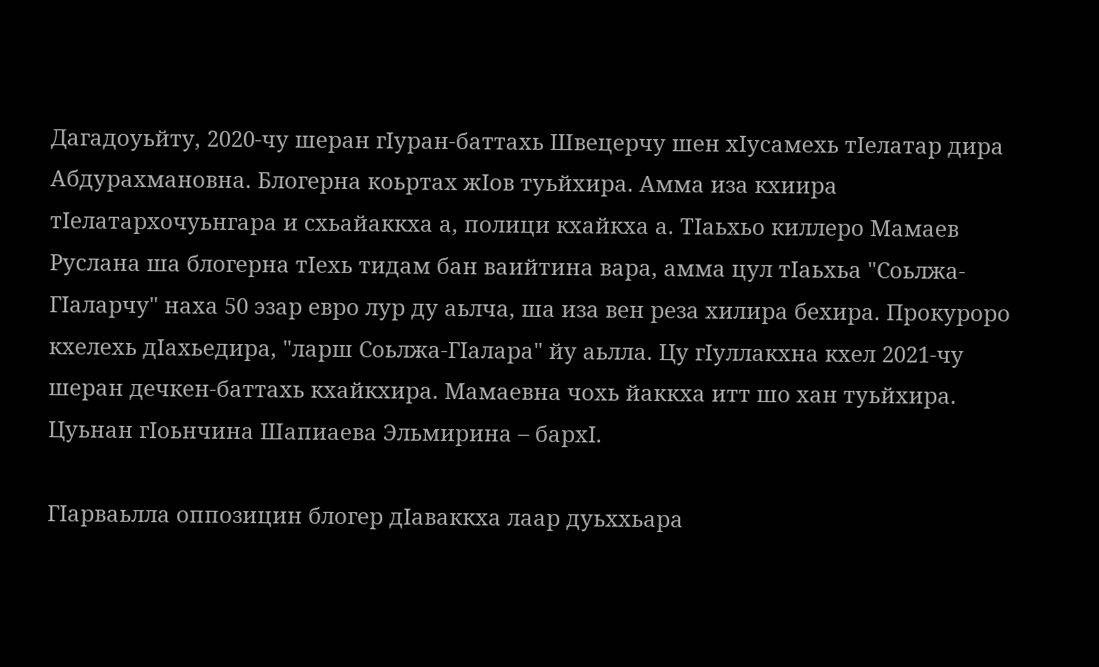Дагадоуьйту, 2020-чу шеран гIуран-баттахь Швецерчу шен хIусамехь тIелатар дира Абдурахмановна. Блогерна коьртах жIов туьйхира. Амма иза кхиира тIелатархочуьнгара и схьайаккха а, полици кхайкха а. ТIаьхьо киллеро Мамаев Руслана ша блогерна тIехь тидам бан ваийтина вара, амма цул тIаьхьа "Соьлжа-ГIаларчу" наха 50 эзар евро лур ду аьлча, ша иза вен реза хилира бехира. Прокуроро кхелехь дIахьедира, "ларш Соьлжа-ГIалара" йу аьлла. Цу гIуллакхна кхел 2021-чу шеран дечкен-баттахь кхайкхира. Мамаевна чохь йаккха итт шо хан туьйхира. Цуьнан гIоьнчина Шапиаева Эльмирина – бархI.

ГIарваьлла оппозицин блогер дIаваккха лаар дуьххьара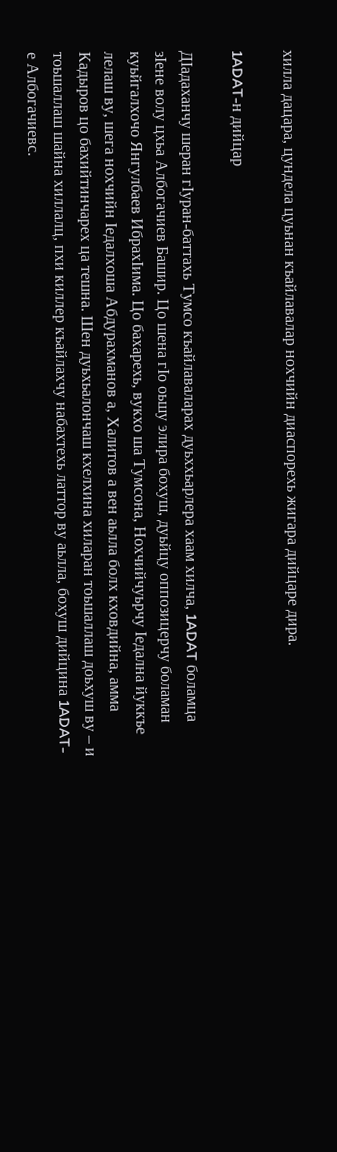хилла дацара, цундела цуьнан къайлавалар нохчийн диаспорехь жигара дийцаре дира.

1ADAT-н дийцар

ДIадаханчу шеран гIуран-баттахь Тумсо къайлаваларах дуьххьарлера хаам хилча, 1ADAT боламца зIене волу цхьа Албогачиев Башир. Цо шена гIо оьшу элира бохуш, дуьйцу оппозицерчу боламан куьйгалхочо Янгулбаев ИбрахIима. Цо бахарехь, вукхо ша Тумсона, Нохчийчуьрчу Iедална йуккъе лелаш ву, шега нохчийн Iедалхоша Абдурахманов а, Халитов а вен аьлла болх кховдийна, амма Кадыров цо бахийтинчарех ца тешна. Шен дуьхьалончаш кхелхина хиларан тоьшаллаш доьхуш ву – и тоьшаллаш шайна хиллалц, пхи киллер къайлахчу набахтехь латтор ву аьлла, бохуш дийцина 1ADAT-е Албогачиевс.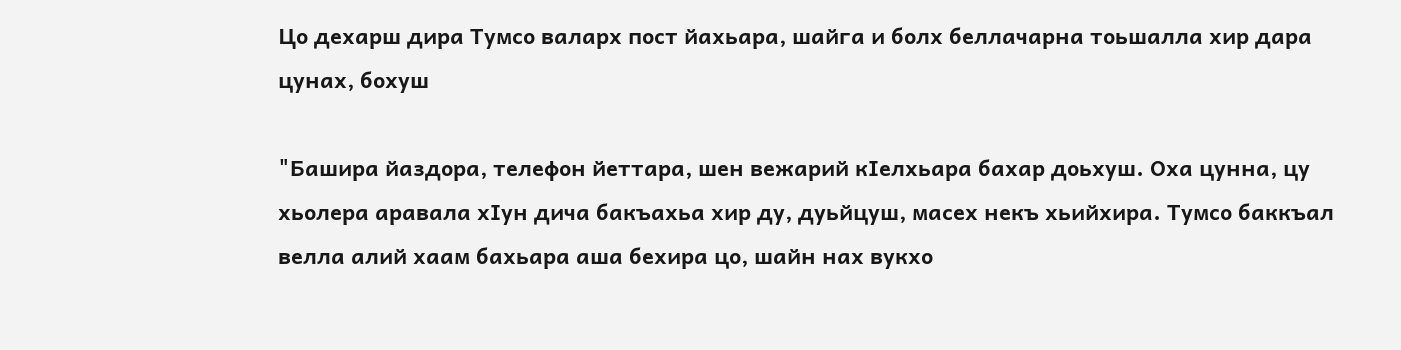Цо дехарш дира Тумсо валарх пост йахьара, шайга и болх беллачарна тоьшалла хир дара цунах, бохуш

"Башира йаздора, телефон йеттара, шен вежарий кIелхьара бахар доьхуш. Оха цунна, цу хьолера аравала хIун дича бакъахьа хир ду, дуьйцуш, масех некъ хьийхира. Тумсо баккъал велла алий хаам бахьара аша бехира цо, шайн нах вукхо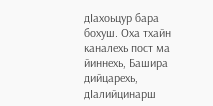дIахоьцур бара бохуш. Оха тхайн каналехь пост ма йиннехь, Башира дийцарехь, дIалийцинарш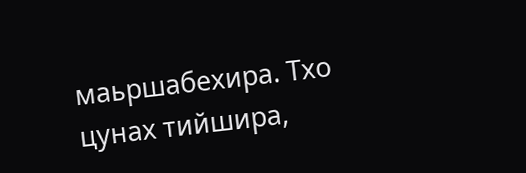маьршабехира. Тхо цунах тийшира,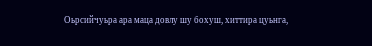Оьрсийчуьра ара маца довлу шу бохуш, хиттира цуьнга,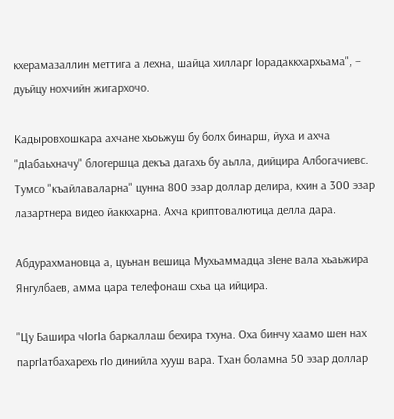кхерамазаллин меттига а лехна, шайца хилларг Iорадаккхархьама", – дуьйцу нохчийн жигархочо.

Кадыровхошкара ахчане хьоьжуш бу болх бинарш, йуха и ахча "дIабаьхначу" блогершца декъа дагахь бу аьлла, дийцира Албогачиевс. Тумсо "къайлаваларна" цунна 800 эзар доллар делира, кхин а 300 эзар лазартнера видео йаккхарна. Ахча криптовалютица делла дара.

Абдурахмановца а, цуьнан вешица Мухьаммадца зIене вала хьаьжира Янгулбаев, амма цара телефонаш схьа ца ийцира.

"Цу Башира чIогIа баркаллаш бехира тхуна. Оха бинчу хаамо шен нах паргIатбахарехь гIо динийла хууш вара. Тхан боламна 50 эзар доллар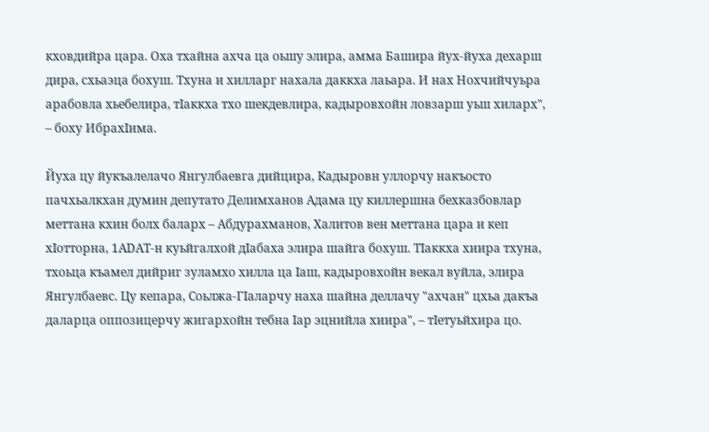кховдийра цара. Оха тхайна ахча ца оьшу элира, амма Башира йух-йуха дехарш дира, схьаэца бохуш. Тхуна и хилларг нахала даккха лаьара. И нах Нохчийчуьра арабовла хьебелира, тIаккха тхо шекдевлира, кадыровхойн ловзарш уьш хиларх", – боху ИбрахIима.

Йуха цу йукъалелачо Янгулбаевга дийцира, Кадыровн уллорчу накъосто пачхьалкхан думин депутато Делимханов Адама цу киллершна бехказбовлар меттана кхин болх баларх – Абдурахманов, Халитов вен меттана цара и кеп хIотторна, 1ADAT-н куьйгалхой дIабаха элира шайга бохуш. ТIаккха хиира тхуна, тхоьца къамел дийриг зуламхо хилла ца Iаш, кадыровхойн векал вуйла, элира Янгулбаевс. Цу кепара, Соьлжа-ГIаларчу наха шайна деллачу "ахчан" цхьа дакъа даларца оппозицерчу жигархойн тебна Iар эцнийла хиира", – тIетуьйхира цо.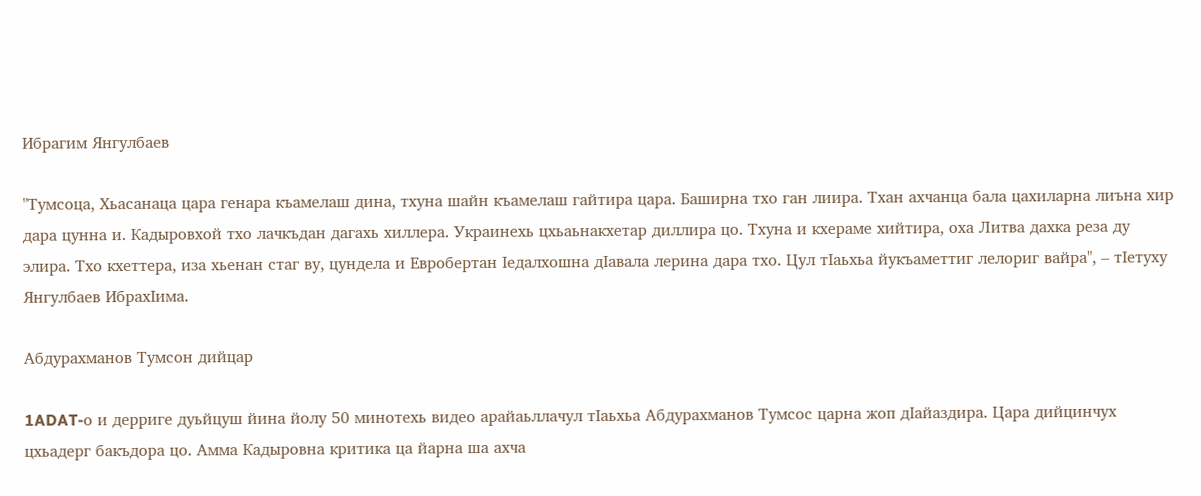Ибрагим Янгулбаев

"Тумсоца, Хьасанаца цара генара къамелаш дина, тхуна шайн къамелаш гайтира цара. Баширна тхо ган лиира. Тхан ахчанца бала цахиларна лиъна хир дара цунна и. Кадыровхой тхо лачкъдан дагахь хиллера. Украинехь цхьаьнакхетар диллира цо. Тхуна и кхераме хийтира, оха Литва дахка реза ду элира. Тхо кхеттера, иза хьенан стаг ву, цундела и Евробертан Iедалхошна дIавала лерина дара тхо. Цул тIаьхьа йукъаметтиг лелориг вайра", – тIетуху Янгулбаев ИбрахIима.

Абдурахманов Тумсон дийцар

1ADAT-о и дерриге дуьйцуш йина йолу 50 минотехь видео арайаьллачул тIаьхьа Абдурахманов Тумсос царна жоп дIайаздира. Цара дийцинчух цхьадерг бакъдора цо. Амма Кадыровна критика ца йарна ша ахча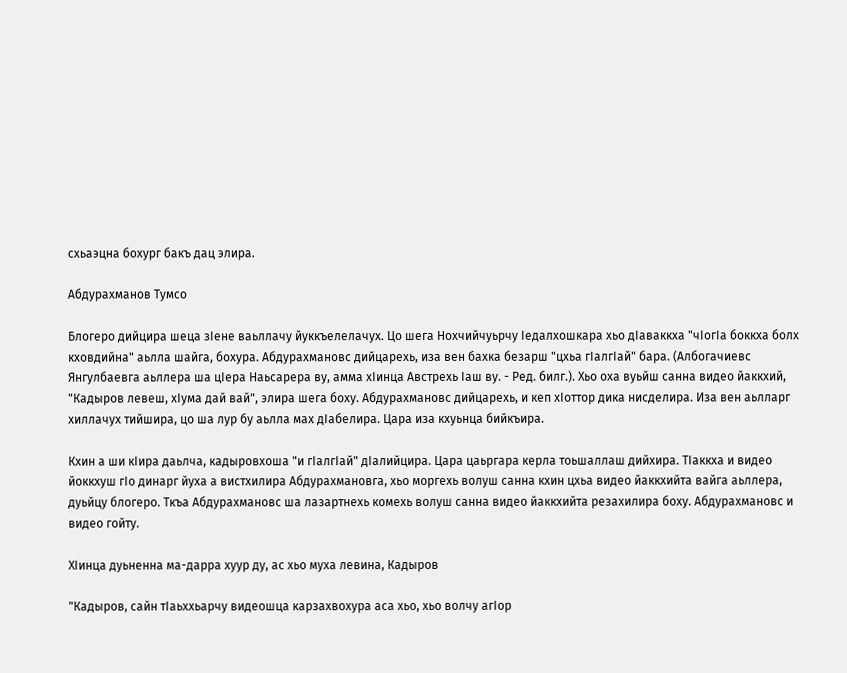схьаэцна бохург бакъ дац элира.

Абдурахманов Тумсо

Блогеро дийцира шеца зIене ваьллачу йуккъелелачух. Цо шега Нохчийчуьрчу Iедалхошкара хьо дIаваккха "чIогIа боккха болх кховдийна" аьлла шайга, бохура. Абдурахмановс дийцарехь, иза вен бахка безарш "цхьа гIалгIай" бара. (Албогачиевс Янгулбаевга аьллера ша цIера Наьсарера ву, амма хIинца Австрехь Iаш ву. - Ред. билг.). Хьо оха вуьйш санна видео йаккхий, "Кадыров левеш, хIума дай вай", элира шега боху. Абдурахмановс дийцарехь, и кеп хIоттор дика нисделира. Иза вен аьлларг хиллачух тийшира, цо ша лур бу аьлла мах дIабелира. Цара иза кхуьнца бийкъира.

Кхин а ши кIира даьлча, кадыровхоша "и гIалгIай" дIалийцира. Цара цаьргара керла тоьшаллаш дийхира. ТIаккха и видео йоккхуш гIо динарг йуха а вистхилира Абдурахмановга, хьо моргехь волуш санна кхин цхьа видео йаккхийта вайга аьллера, дуьйцу блогеро. Ткъа Абдурахмановс ша лазартнехь комехь волуш санна видео йаккхийта резахилира боху. Абдурахмановс и видео гойту.

ХIинца дуьненна ма-дарра хуур ду, ас хьо муха левина, Кадыров

"Кадыров, сайн тIаьххьарчу видеошца карзахвохура аса хьо, хьо волчу агIор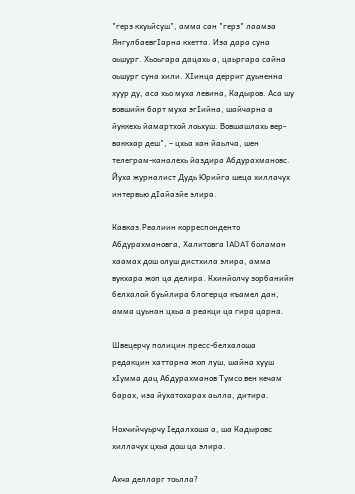"герз кхуьйсуш", амма сан "герз" лаамза ЯнгулбаевгIарна кхетта. Иза дара суна оьшург. Хьоьгара дацахь а, цаьргара сайна оьшург суна хили. ХIинца дерриг дуьненна хуур ду, аса хьо муха левина, Кадыров. Аса шу вовшийн барт муха эгIийна, шайчарна а йуккехь йамартхой лоьхуш. Вовшашлахь вер-ваккхар деш", – цхьа хан йаьлча, шен телеграм-каналехь йаздира Абдурахмановс. Йуха журналист Дудь Юрийга шеца хиллачух интервью дIайазйе элира.

Кавказ.Реалиин корреспонденто Абдурахмановга, Халитовга 1ADAT боламан хаамах дош олуш дистхила элира, амма вукхара жоп ца делира. Кхинйолчу зорбанийн белхалой буьйлира блогерца къамел дан, амма цуьнан цхьа а реакци ца гира царна.

Швецерчу полицин пресс-белхалоша редакцин хаттарна жоп луш, шайна хууш хIумма дац Абдурахманов Тумсо вен кечам барах, иза йухатохарах аьлла, дитира.

Нохчийчуьрчу Iедалхоша а, ша Кадыровс хиллачух цхьа дош ца элира.

Ахча делларг тоьлла?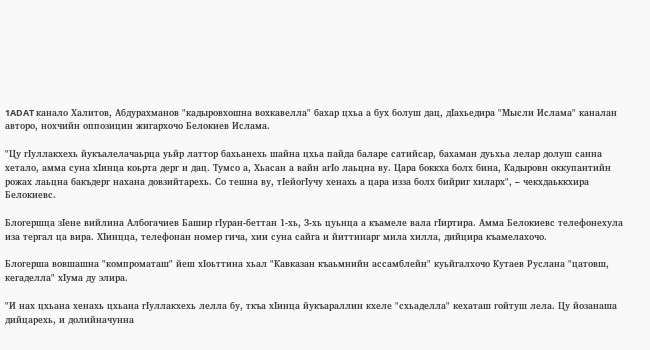1ADAT канало Халитов, Абдурахманов "кадыровхошна вохкавелла" бахар цхьа а бух болуш дац, дIахьедира "Мысли Ислама" каналан авторо, нохчийн оппозицин жигархочо Белокиев Ислама.

"Цу гIуллакхехь йукъалелачаьрца уьйр латтор бахьанехь шайна цхьа пайда баларе сатийсар, бахаман дуьхьа лелар долуш санна хетало, амма суна хIинца коьрта дерг и дац. Тумсо а, Хьасан а вайн агIо лаьцна ву. Цара боккха болх бина, Кадыровн оккупантийн рожах лаьцна бакъдерг нахана довзийтарехь. Со тешна ву, тIейогIучу хенахь а цара изза болх бийриг хиларх", – чекхдаьккхира Белокиевс.

Блогершца зIене вийлина Албогачиев Башир гIуран-беттан 1-хь, 3-хь цуьнца а къамеле вала гIиртира. Амма Белокиевс телефонехула иза тергал ца вира. ХIинцца, телефонан номер гича, хии суна сайга и йиттинарг мила хилла, дийцира къамелахочо.

Блогерша вовшaшна "компроматаш" йеш хIоьттина хьал "Кавказан къаьмнийн ассамблейн" куьйгалхочо Кутаев Руслана "цатовш, кегаделла" хIума ду элира.

"И нах цхьана хенахь цхьана гIуллакхехь лелла бу, ткъа хIинца йукъараллин кхеле "схьаделла" кехаташ гойтуш лела. Цу йозанаша дийцарехь, и долийначунна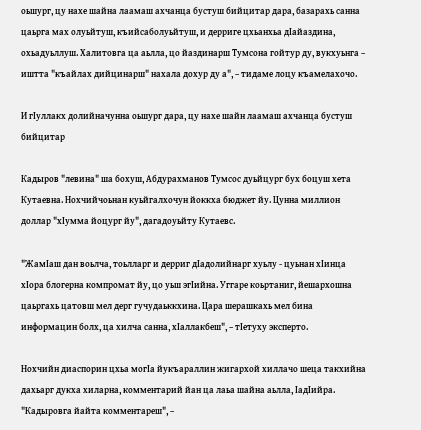оьшург, цу нахе шайна лаамаш ахчанца бустуш бийцитар дара, базарахь санна цаьрга мах олуьйтуш, къийсаболуьйтуш, и дерриге цхьанхьа дIайаздина, охьадуьллуш. Халитовга ца аьлла, цо йаздинарш Тумсона гойтур ду, вукхуьнга – иштта "къайлах дийцинарш" нахала дохур ду а", – тидаме лоцу къамелахочо.

И гIуллакх долийначунна оьшург дара, цу нахе шайн лаамаш ахчанца бустуш бийцитар

Кадыров "левина" ша бохуш, Абдурахманов Тумсос дуьйцург бух боцуш хета Кутаевна. Нохчийчоьнан куьйгалхочун йоккха бюджет йу. Цунна миллион доллар "хIумма йоцург йу", дагадоуьйту Кутаевс.

"ЖамIаш дан воьлча, тоьлларг и дерриг дIадолийнарг хуьлу - цуьнан хIинца хIора блогерна компромат йу, цо уьш эгIийна. Уггаре коьртаниг, йешархошна цаьргахь цатовш мел дерг гучудаьккхина. Цара шерашкахь мел бина информацин болх, ца хилча санна, хIаллакбеш", – тIетуху эксперто.

Нохчийн диаспорин цхьа могIа йукъараллин жигархой хиллачо шеца такхийна дахьарг дукха хиларна, комментарий йан ца лаьа шайна аьлла, IадIийра. "Кадыровга йайта комментареш", –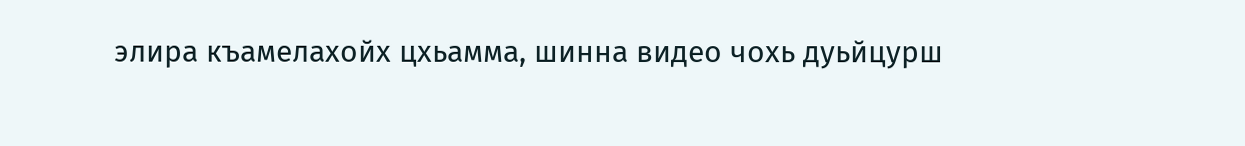элира къамелахойх цхьамма, шинна видео чохь дуьйцурш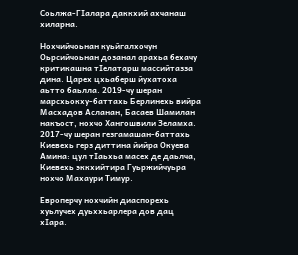Соьлжа-ГIалара даккхий ахчанаш хиларна.

Нохчийчоьнан куьйгалхочун Оьрсийчоьнан дозанал арахьа бехачу критикашна тIелатарш массийтазза дина. Царех цхьаберш йухатоха аьтто баьлла. 2019-чу шеран марсхьокху-баттахь Берлинехь вийра Масхадов Асланан, Басаев Шамилан накъост, нохчо Хангошвили Зеламха. 2017-чу шеран гезгамашан-баттахь Киевехь герз диттина йийра Окуева Амина: цул тIаьхьа масех де даьлча, Киевехь эккхийтира Гуьржийчуьра нохчо Махаури Тимур.

Европерчу нохчийн диаспорехь хуьлучех дуьххьарлера дов дац хIара.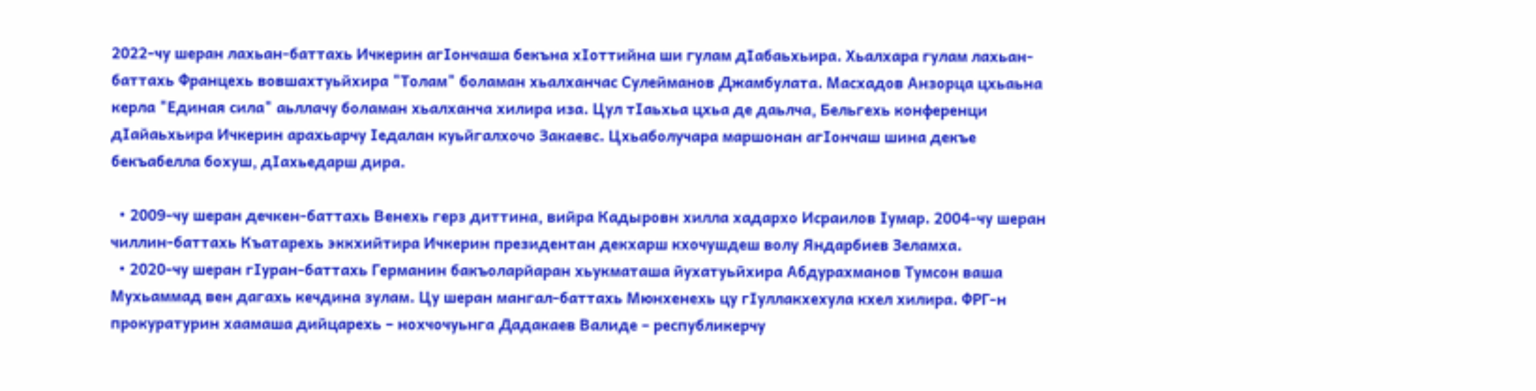2022-чу шеран лахьан-баттахь Ичкерин агIончаша бекъна хIоттийна ши гулам дIабаьхьира. Хьалхара гулам лахьан-баттахь Францехь вовшахтуьйхира "Толам" боламан хьалханчас Сулейманов Джамбулата. Масхадов Анзорца цхьаьна керла "Единая сила" аьллачу боламан хьалханча хилира иза. Цул тIаьхьа цхьа де даьлча, Бельгехь конференци дIайаьхьира Ичкерин арахьарчу Iедалан куьйгалхочо Закаевс. Цхьаболучара маршонан агIончаш шина декъе бекъабелла бохуш, дIахьедарш дира.

  • 2009-чу шеран дечкен-баттахь Венехь герз диттина, вийра Кадыровн хилла хадархо Исраилов Iумар. 2004-чу шеран чиллин-баттахь Къатарехь эккхийтира Ичкерин президентан декхарш кхочушдеш волу Яндарбиев Зеламха.
  • 2020-чу шеран гIуран-баттахь Германин бакъоларйаран хьукматаша йухатуьйхира Абдурахманов Тумсон ваша Мухьаммад вен дагахь кечдина зулам. Цу шеран мангал-баттахь Мюнхенехь цу гIуллакхехула кхел хилира. ФРГ-н прокуратурин хаамаша дийцарехь – нохчочуьнга Дадакаев Валиде – республикерчу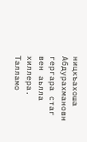ницкъахоша Абдурахмановн гергара стаг вен аьлла хиллера. Талламо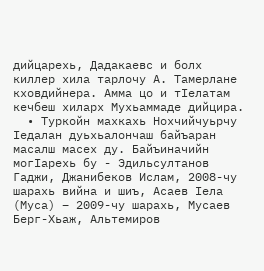дийцарехь, Дадакаевс и болх киллер хила тарлочу А. Тамерлане кховдийнера. Амма цо и тIелатам кечбеш хиларх Мухьаммаде дийцира.
  • Туркойн махкахь Нохчийчуьрчу Iедалан дуьхьалончаш байъаран масалш масех ду. Байъиначийн могIарехь бу - Эдильсултанов Гаджи, Джанибеков Ислам, 2008-чу шарахь вийна и шиъ, Асаев Iела (Муса) – 2009-чу шарахь, Мусаев Берг-Хьаж, Альтемиров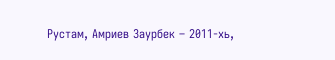Рустам, Амриев Заурбек – 2011-хь,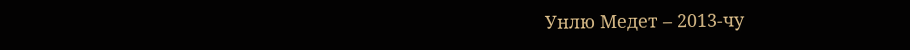Унлю Медет – 2013-чу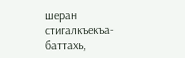шеран стигалкъекъа-баттахь,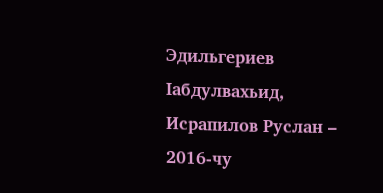Эдильгериев Iабдулвахьид, Исрапилов Руслан – 2016-чу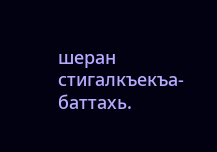шеран стигалкъекъа-баттахь.